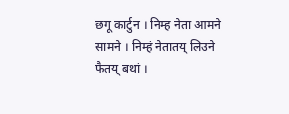छगू कार्टुन । निम्ह नेता आमने सामने । निम्हं नेतातय् लिउने फैतय् बथां ।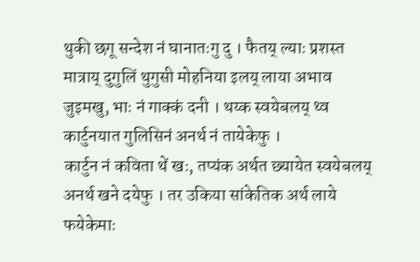थुकी छगू सन्देश नं घानातःगु दु । फैतय् ल्याः प्रशस्त मात्राय् दुगुलिं थुगुसी मोहनिया इलय् लाया अभाव जुइमखु, भाः नं गाक्कं दनी । थय्क स्वयेबलय् थ्व कार्टुनयात गुलिसिनं अनर्थ नं तायेकेफु ।
कार्टुन नं कविता थें खः, तप्यंक अर्थत छ्यायेत स्वयेबलय् अनर्थ खने दयेफु । तर उकिया सांकेतिक अर्थ लाये फयेकेमाः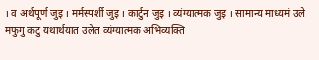। व अर्थपूर्ण जुइ । मर्मस्पर्शी जुइ । कार्टुन जुइ । व्यंग्यात्मक जुइ । सामान्य माध्यमं उले मफुगु कटु यथार्थयात उलेत व्यंग्यात्मक अभिव्यक्ति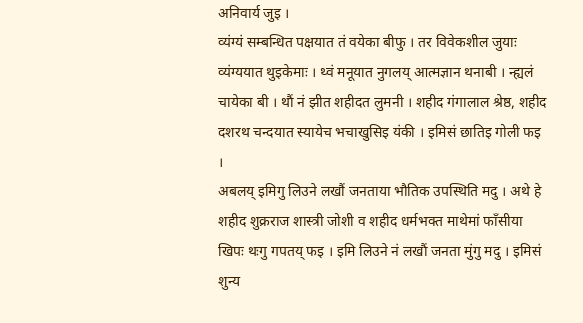अनिवार्य जुइ ।
व्यंग्यं सम्बन्धित पक्षयात तं वयेका बीफु । तर विवेकशील जुयाः व्यंग्ययात थुइकेमाः । थ्वं मनूयात नुगलय् आत्मज्ञान थनाबी । न्ह्यलं चायेका बी । थौं नं झीत शहीदत लुमनी । शहीद गंगालाल श्रेष्ठ, शहीद दशरथ चन्दयात स्यायेच भचाखुसिइ यंकी । इमिसं छातिइ गोली फइ ।
अबलय् इमिगु लिउने लखौं जनताया भौतिक उपस्थिति मदु । अथे हे शहीद शुक्रराज शास्त्री जोशी व शहीद धर्मभक्त माथेमां फाँसीया खिपः थःगु गपतय् फइ । इमि लिउने नं लखौं जनता मुंगु मदु । इमिसं शुन्य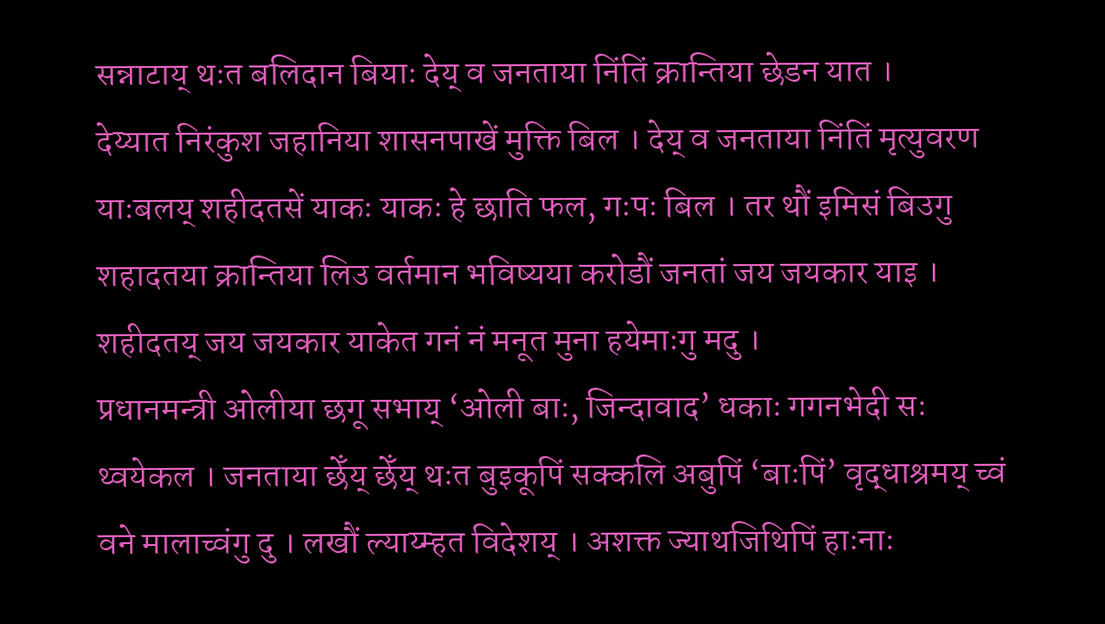सन्नाटाय् थःत बलिदान बियाः देय् व जनताया निंतिं क्रान्तिया छेडन यात ।
देय्यात निरंकुश जहानिया शासनपाखें मुक्ति बिल । देय् व जनताया निंतिं मृत्युवरण याःबलय् शहीदतसें याकः याकः हे छाति फल, गःपः बिल । तर थौं इमिसं बिउगु शहादतया क्रान्तिया लिउ वर्तमान भविष्यया करोडौं जनतां जय जयकार याइ । शहीदतय् जय जयकार याकेत गनं नं मनूत मुना हयेमाःगु मदु ।
प्रधानमन्त्री ओलीया छगू सभाय् ‘ओली बाः, जिन्दावाद’ धकाः गगनभेदी सः थ्वयेकल । जनताया छेँय् छेँय् थःत बुइकूपिं सक्कलि अबुपिं ‘बाःपिं’ वृद्धाश्रमय् च्वं वने मालाच्वंगु दु । लखौं ल्याय्म्हत विदेशय् । अशक्त ज्याथजिथिपिं हाःनाः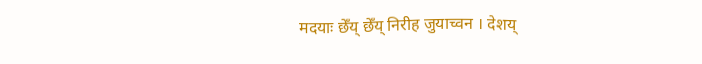मदयाः छेँय् छेँय् निरीह जुयाच्वन । देशय्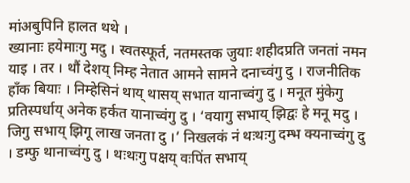मांअबुपिनि हालत थथे ।
ख्यानाः हयेमाःगु मदु । स्वतस्फूर्त, नतमस्तक जुयाः शहीदप्रति जनतां नमन याइ । तर । थौं देशय् निम्ह नेतात आमने सामने दनाच्वंगु दु । राजनीतिक हाँक बियाः । निम्हेसिनं थाय् थासय् सभात यानाच्वंगु दु । मनूत मुंकेगु प्रतिस्पर्धाय् अनेक हर्कत यानाच्वंगु दु । ‘वयागु सभाय् झिद्वः हे मनू मदु ।
जिगु सभाय् झिगू लाख जनता दु ।’ निखलकं नं थःथःगु दम्भ क्यनाच्वंगु दु । डम्फु थानाच्वंगु दु । थःथःगु पक्षय् वःपिंत सभाय्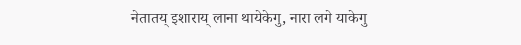नेतातय् इशाराय् लाना थायेकेगु, नारा लगे याकेगु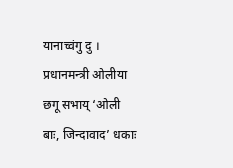यानाच्वंगु दु । प्रधानमन्त्री ओलीया छगू सभाय् ‘ओली बाः, जिन्दावाद’ धकाः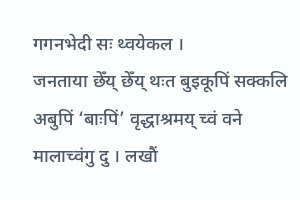गगनभेदी सः थ्वयेकल ।
जनताया छेँय् छेँय् थःत बुइकूपिं सक्कलि अबुपिं ‘बाःपिं’ वृद्धाश्रमय् च्वं वने मालाच्वंगु दु । लखौं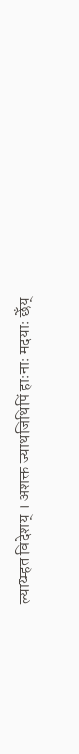ल्याय्म्हत विदेशय् । अशक्त ज्याथजिथिपिं हाःनाः मदयाः छेँय्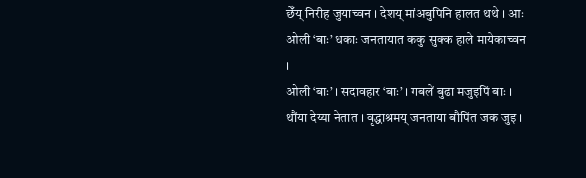छेँय् निरीह जुयाच्वन । देशय् मांअबुपिनि हालत थथे । आः ओली ‘बाः’ धकाः जनतायात ककु सुक्क हाले मायेकाच्वन ।
ओली ‘बाः’ । सदावहार ‘बाः’ । गबलें बुढा मजुइपिं बाः । थौंया देय्या नेतात । वृद्धाश्रमय् जनताया बौपिंत जक जुइ ।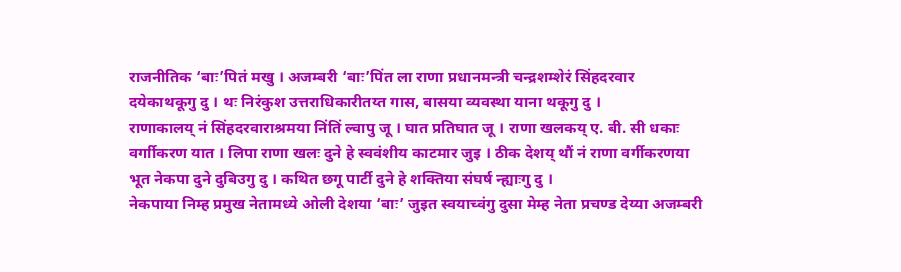राजनीतिक ‘बाः’पितं मखु । अजम्बरी ‘बाः’पिंत ला राणा प्रधानमन्त्री चन्द्रशम्शेरं सिंहदरवार दयेकाथकूगु दु । थः निरंकुश उत्तराधिकारीतय्त गास, बासया व्यवस्था याना थकूगु दु ।
राणाकालय् नं सिंहदरवाराश्रमया निंतिं ल्वापु जू । घात प्रतिघात जू । राणा खलकय् ए. बी. सी धकाः वर्गाीकरण यात । लिपा राणा खलः दुने हे स्ववंशीय काटमार जुइ । ठीक देशय् थौं नं राणा वर्गीकरणया भूत नेकपा दुने दुबिउगु दु । कथित छगू पार्टी दुने हे शक्तिया संघर्ष न्ह्याःगु दु ।
नेकपाया निम्ह प्रमुख नेतामध्ये ओली देशया ‘बाः’ जुइत स्वयाच्वंगु दुसा मेम्ह नेता प्रचण्ड देय्या अजम्बरी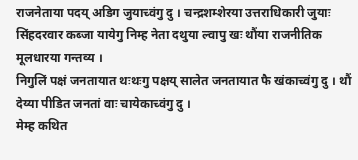राजनेताया पदय् अडिग जुयाच्वंगु दु । चन्द्रशम्शेरया उत्तराधिकारी जुयाः सिंहदरवार कब्जा यायेगु निम्ह नेता दथुया ल्वापु खः थौंया राजनीतिक मूलधारया गन्तव्य ।
निगुलिं पक्षं जनतायात थःथःगु पक्षय् सालेत जनतायात फै खंकाच्वंगु दु । थौं देय्या पीडित जनतां वाः चायेकाच्वंगु दु ।
मेम्ह कथित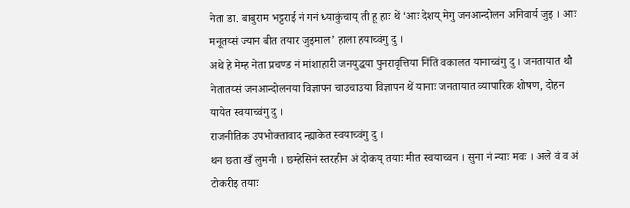नेता डा. बाबुराम भट्टराई नं गनं ध्याकुंचाय् ती हू हाः थें ‘आः देशय् मेगु जनआन्दोलन अनिवार्य जुइ । आः मनूतय्सं ज्यान बीत तयार जुइमाल’ हाला हयाच्वंगु दु ।
अथे हे मेम्ह नेता प्रचण्ड नं मांशाहारी जनयुद्धया पुनरावृत्तिया निंतिं वकालत यानाच्वंगु दु । जनतायात थौ नेतातय्सं जनआन्दोलनया विज्ञापन चाउचाउया विज्ञापन थें यानाः जनतायात व्यापारिक शोषण, दोहन यायेत स्वयाच्वंगु दु ।
राजनीतिक उपभोक्तावाद न्ह्याकेत स्वयाच्वंगु दु ।
थन छता खँ लुमनी । छम्हेसिनं स्तरहीन अं दोकय् तयाः मीत स्वयाच्वन । सुना नं न्याः मवः । अले वं व अं टोकरीइ तयाः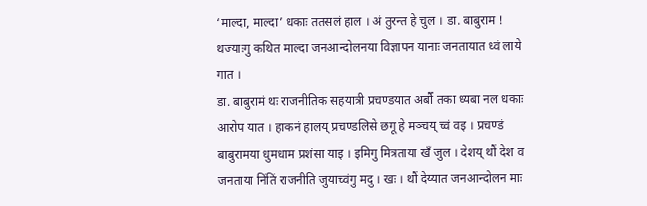‘माल्दा, माल्दा’ धकाः ततसलं हाल । अं तुरन्त हे चुल । डा. बाबुराम ! थज्याःगु कथित माल्दा जनआन्दोलनया विज्ञापन यानाः जनतायात ध्वं लाये गात ।
डा. बाबुरामं थः राजनीतिक सहयात्री प्रचण्डयात अर्बौं तका ध्यबा नल धकाः आरोप यात । हाकनं हालय् प्रचण्डलिसे छगू हे मञ्चय् च्वं वइ । प्रचण्डं बाबुरामया धुमधाम प्रशंसा याइ । इमिगु मित्रताया खँ जुल । देशय् थौं देश व जनताया निंतिं राजनीति जुयाच्वंगु मदु । खः । थौं देय्यात जनआन्दोलन माः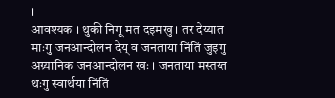।
आवश्यक । थुकी निगू मत दइमखु । तर देय्यात माःगु जनआन्दोलन देय् व जनताया निंतिं जुइगु अग्र्यानिक जनआन्दोलन खः । जनताया मस्तय्त थःगु स्वार्थया निंतिं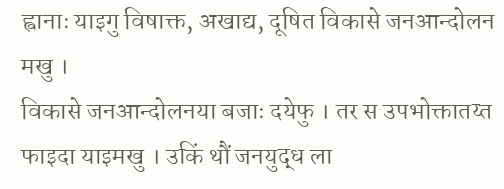ह्वानाः याइगु विषाक्त, अखाद्य, दूषित विकासे जनआन्दोलन मखु ।
विकासे जनआन्दोलनया बजाः दयेफु । तर स उपभोक्तातय्त फाइदा याइमखु । उकिं थौं जनयुद्ध ला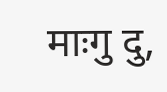माःगु दु,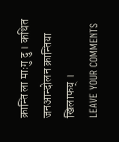क्रान्ति ला माःगु दु । कथित जनआन्दोलन क्रान्तिया खिलाफय् ।
LEAVE YOUR COMMENTS